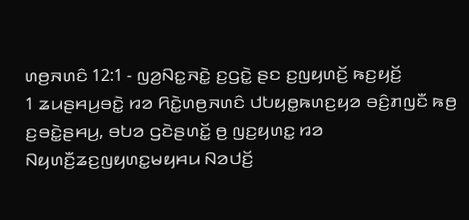ꤛꤥ꤬ꤏꤛꤢꤨ 12:1 - ꤜꤤ꤬ꤡꤢ꤭ꤏꤢꤧ꤭ ꤢ꤬ꤞꤢꤧ꤭ ꤔꤢ ꤢ꤬ꤜꤟꤛꤢꤩ꤬ ꤒꤢ꤬ꤟꤢꤩ꤬
1 ꤘꤣꤔꤌꤣ꤬ꤋꤢꤧ꤭ ꤙꤤ ꤖꤢꤧ꤭ꤛꤥ꤬ꤏꤛꤢꤨ ꤓꤝꤟꤥ꤭ꤒꤛꤢ꤬ꤟꤤ ꤋꤢꤨ꤬ꤊꤜꤢꤪ ꤒꤥ꤬ ꤢ꤬ꤋꤢꤧ꤭ꤔꤌꤣ꤬, ꤋꤝꤤ ꤞꤢꤧꤔꤛꤢꤩ꤭ ꤥ꤬ ꤜꤢ꤬ꤟꤛꤢ꤭ ꤙꤤ ꤡꤟꤛꤢꤪ꤬ꤘꤢ꤬ꤜꤟꤛꤢ꤭ꤗꤟꤌꤣ ꤡꤤꤓꤢꤩ꤬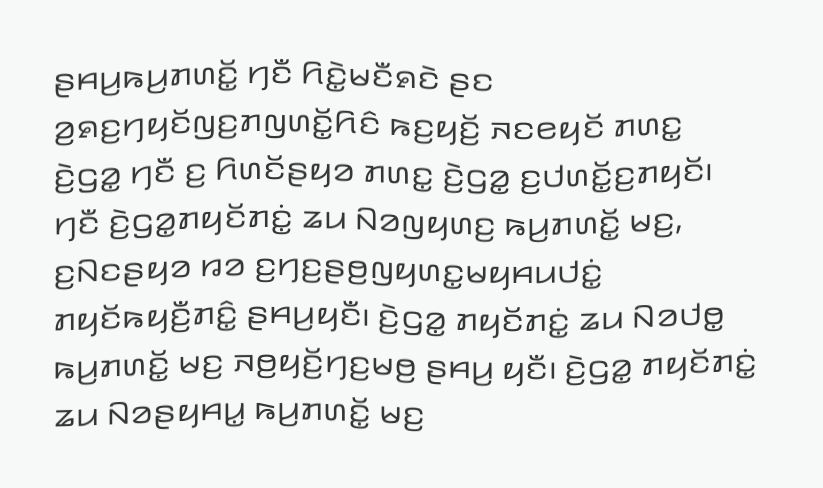ꤔꤌꤣ꤬ꤒꤣ꤬ꤊꤛꤢꤩ꤭ ꤚꤢꤪ ꤖꤢꤧ꤭ꤗꤢꤪꤎꤢꤧ ꤔꤢ ꤤ꤬ꤎꤢ꤬ꤚꤟꤢꤩꤜꤢ꤬ꤊꤜꤛꤢꤩ꤭ꤖꤢꤨ ꤒꤢ꤬ꤟꤢꤩ꤬ ꤏꤢꤕꤟꤢꤩ ꤊꤛꤢ꤭ ꤢꤧ꤬ꤞꤤ꤭ ꤚꤢꤪ ꤢ꤬ ꤖꤛꤢꤩꤔꤟꤤ ꤊꤛꤢ꤭ ꤢꤧ꤬ꤞꤤ꤭ ꤢ꤬ꤓꤛꤢꤩ꤭ꤢ꤬ꤊꤟꤢꤩ꤯ ꤚꤢꤪ ꤢꤧ꤬ꤞꤤ꤭ꤊꤟꤢꤩꤊꤢꤦ꤭ ꤘꤣ ꤡꤤꤜꤟꤛꤢ꤬ ꤒꤣ꤬ꤊꤛꤢꤩ꤭ ꤗꤢ꤬, ꤢ꤬ꤡꤢꤔꤟꤤ ꤙꤤ ꤢ꤬ꤚꤢ꤬ꤔꤥ꤬ꤜꤟꤛꤢ꤭ꤗꤟꤌꤣꤓꤢꤦ꤭ ꤊꤟꤢꤩꤒꤟꤢꤪ꤬ꤊꤢꤨ꤭ ꤔꤌꤣ꤬ꤟꤢꤪ꤯ ꤢꤧ꤬ꤞꤤ꤭ ꤊꤟꤢꤩꤊꤢꤦ꤭ ꤘꤣ ꤡꤤꤓꤥ꤭ ꤒꤣ꤬ꤊꤛꤢꤩ꤭ ꤗꤢ꤬ ꤏꤥ꤬ꤟꤢꤩ꤬ꤚꤢ꤬ꤗꤥ꤬ ꤔꤌꤣ꤬ ꤟꤢꤪ꤯ ꤢꤧ꤬ꤞꤤ꤭ ꤊꤟꤢꤩꤊꤢꤦ꤭ ꤘꤣ ꤡꤤꤔꤟꤌꤣ꤭ ꤒꤣ꤬ꤊꤛꤢꤩ꤭ ꤗꤢ꤬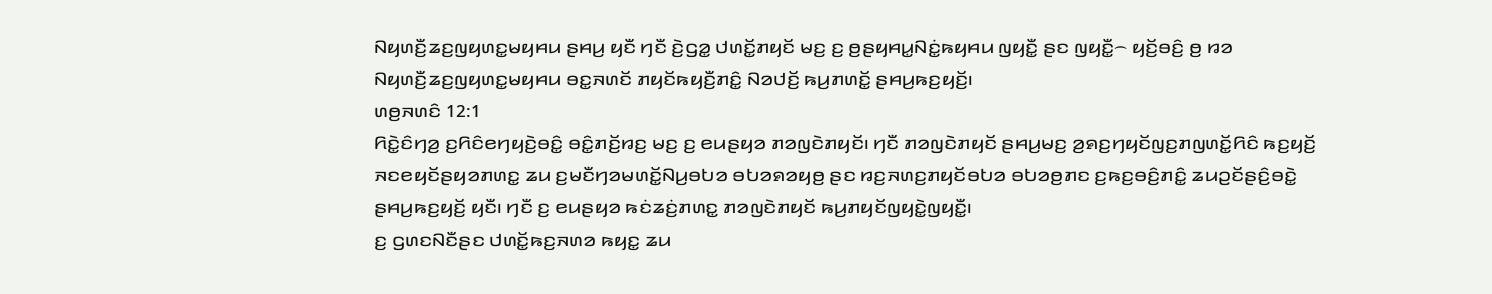ꤡꤟꤛꤢꤪ꤬ꤘꤢ꤬ꤜꤟꤛꤢ꤭ꤗꤟꤌꤣ ꤔꤌꤣ꤬ ꤟꤢꤪ ꤚꤢꤪ ꤢꤧ꤬ꤞꤤ꤭ ꤓꤛꤢꤩ꤭ꤊꤟꤢꤩ ꤗꤢ꤬ ꤢ꤬ ꤥ꤬ꤔꤟꤌꤣ꤭ꤡꤢꤦ꤭ꤒꤟꤌꤣ ꤜꤟꤢꤪ꤭ ꤔꤢ ꤜꤟꤢꤪ꤭꤮ ꤟꤢꤩ꤬ꤋꤢꤨ꤬ ꤥ꤬ ꤙꤤ ꤡꤟꤛꤢꤪ꤬ꤘꤢ꤬ꤜꤟꤛꤢ꤭ꤗꤟꤌꤣ ꤋꤢ꤭ꤏꤛꤢꤩ ꤊꤟꤢꤩꤒꤟꤢꤪ꤬ꤊꤢꤨ꤭ ꤡꤤꤓꤢꤩ꤬ ꤒꤣ꤬ꤊꤛꤢꤩ꤭ ꤔꤌꤣ꤬ꤒꤢ꤬ꤟꤢꤩ꤬꤯
ꤛꤥ꤬ꤏꤛꤢꤨ 12:1
ꤖꤢꤧ꤭ꤢꤨꤚꤤ꤬ ꤢ꤬ꤖꤢꤨꤕꤚꤟꤢꤧ꤬ꤋꤢꤨ꤭ ꤋꤢꤨ꤭ꤊꤢꤩ꤬ꤙꤢ꤬ ꤗꤢ꤬ ꤢ꤬ ꤕꤣꤔꤟꤤ ꤊꤤꤜꤢꤧꤊꤟꤢꤩ꤯ ꤚꤢꤪ ꤊꤤꤜꤢꤧꤊꤟꤢꤩ ꤔꤌꤣ꤬ꤗꤢ꤬ ꤤ꤬ꤎꤢ꤬ꤚꤟꤢꤩꤜꤢ꤬ꤊꤜꤛꤢꤩ꤭ꤖꤢꤨ ꤒꤢ꤬ꤟꤢꤩ꤬ ꤏꤢꤕꤟꤢꤩꤔꤟꤤꤊꤛꤢ꤭ ꤘꤣ ꤢ꤬ꤗꤢꤪꤚꤤꤗꤛꤢꤩ꤭ꤡꤣ꤬ꤋꤝꤤ ꤋꤝꤤꤎꤤꤟꤥ꤬ ꤔꤢ ꤙꤢ꤬ꤏꤛꤢ꤬ꤊꤟꤢꤩꤋꤝꤤ ꤋꤝꤤꤥ꤬ꤊꤢ ꤢ꤬ꤒꤢ꤬ꤋꤢꤨ꤬ꤊꤢꤨ꤭ ꤘꤣꤑꤢꤩꤔꤢꤨ꤬ꤋꤢꤧ꤭ ꤔꤌꤣ꤬ꤒꤢ꤬ꤟꤢꤩ꤬ ꤟꤢꤪ꤯ ꤚꤢꤪ ꤢ꤬ ꤕꤣꤔꤟꤤ ꤒꤢꤦꤘꤢꤦ꤬ꤊꤛꤢ꤭ ꤊꤤꤜꤢꤧꤊꤟꤢꤩ ꤒꤣ꤬ꤊꤟꤢꤩꤜꤟꤢꤧ꤭ꤜꤟꤢꤪ꤭꤯
ꤢ꤬ ꤞꤛꤢꤡꤢꤪꤔꤢ ꤓꤛꤢꤩ꤭ꤒꤢ꤬ꤏꤛꤤ ꤒꤟꤢ꤭ ꤘꤣ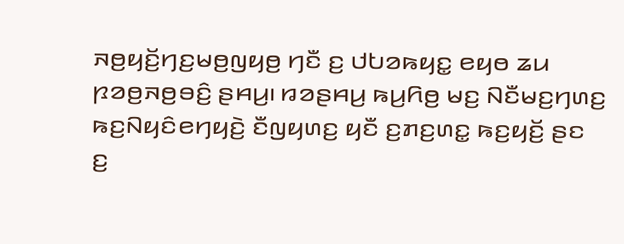ꤏꤥ꤬ꤟꤢꤩ꤬ꤚꤢ꤬ꤗꤥ꤬ꤜꤟꤥ꤬ ꤚꤢꤪ ꤢ꤬ ꤓꤝꤤꤒꤟꤢ꤭ ꤕꤟꤥ ꤘꤣ ꤐꤤꤥ꤬ꤏꤥ꤬ꤋꤢꤨ꤬ ꤔꤌꤣ꤬꤯ ꤙꤤꤔꤌꤣ꤬ ꤒꤣ꤬ꤖꤥ꤬ ꤗꤢ꤬ ꤡꤢꤪꤗꤢ꤬ꤚꤛꤢ꤬ ꤒꤢ꤬ꤡꤟꤢꤨꤕꤚꤟꤢꤧ꤬ ꤢꤪꤜꤟꤛꤢ꤬ ꤟꤢꤪ ꤢ꤬ꤊꤢ꤬ꤛꤢ꤭ ꤒꤢ꤬ꤟꤢꤩ꤬ ꤔꤢ ꤢ꤬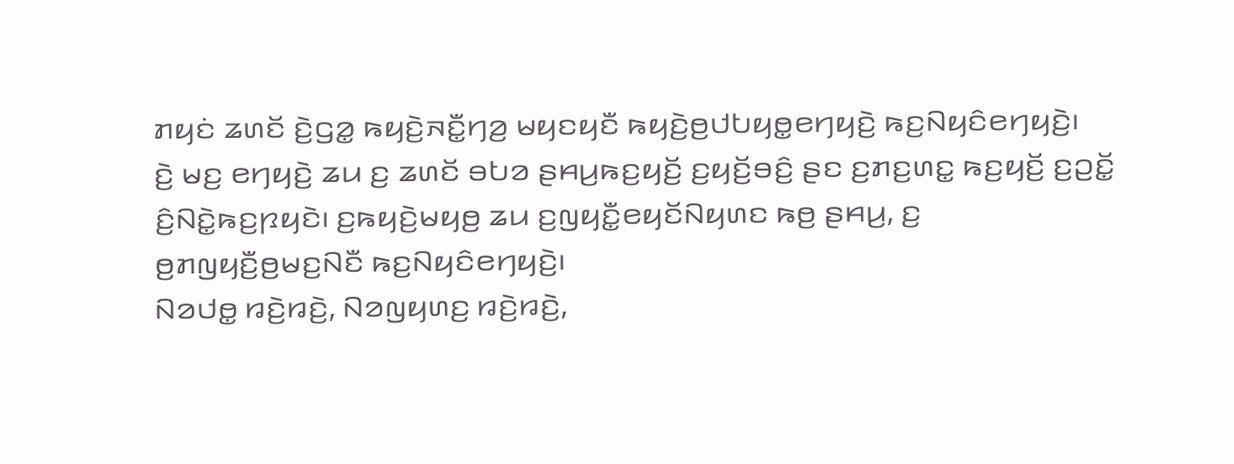ꤊꤟꤢꤦ ꤘꤛꤢꤩ ꤢꤧ꤬ꤞꤤ꤭ ꤒꤟꤢꤧ꤬ꤏꤢꤪ꤭ꤚꤤ꤬ ꤗꤟꤢꤟꤢꤪ ꤒꤟꤢꤧ꤬ꤥ꤬ꤓꤝꤟꤥ꤭ꤕꤚꤟꤢꤧ꤬ ꤒꤢ꤬ꤡꤟꤢꤨꤕꤚꤟꤢꤧ꤬꤯
ꤢꤧ꤬ ꤗꤢ꤬ ꤕꤚꤟꤢꤧ꤬ ꤘꤣ ꤢ꤬ ꤘꤛꤢꤩ ꤋꤝꤤ ꤔꤌꤣ꤬ꤒꤢ꤬ꤟꤢꤩ꤬ ꤢ꤬ꤟꤢꤩ꤬ꤋꤢꤨ꤬ ꤔꤢ ꤢ꤬ꤊꤢ꤬ꤛꤢ꤭ ꤒꤢ꤬ꤟꤢꤩ꤬ ꤢ꤬ꤑꤢꤩ꤭ ꤢꤨ꤬ꤡꤢꤧ꤭ꤒꤢ꤬ꤐꤟꤢꤧ꤯ ꤢ꤬ꤒꤟꤢꤧ꤬ꤗꤟꤥ꤬ ꤘꤣ ꤢ꤬ꤜꤟꤢꤪ꤭ꤕꤟꤢꤩꤡꤟꤛꤢ ꤒꤥ꤬ ꤔꤌꤣ꤬, ꤢ꤬ ꤥ꤬ꤊꤜꤟꤢꤪ꤬ꤥ꤬ꤗꤢ꤬ꤡꤢꤪ ꤒꤢ꤬ꤡꤟꤢꤨꤕꤚꤟꤢꤧ꤬꤯
ꤡꤤꤓꤥ꤭ ꤙꤢꤧ꤬ꤙꤢꤧ꤬, ꤡꤤꤜꤟꤛꤢ꤬ ꤙꤢꤧ꤬ꤙꤢꤧ꤬,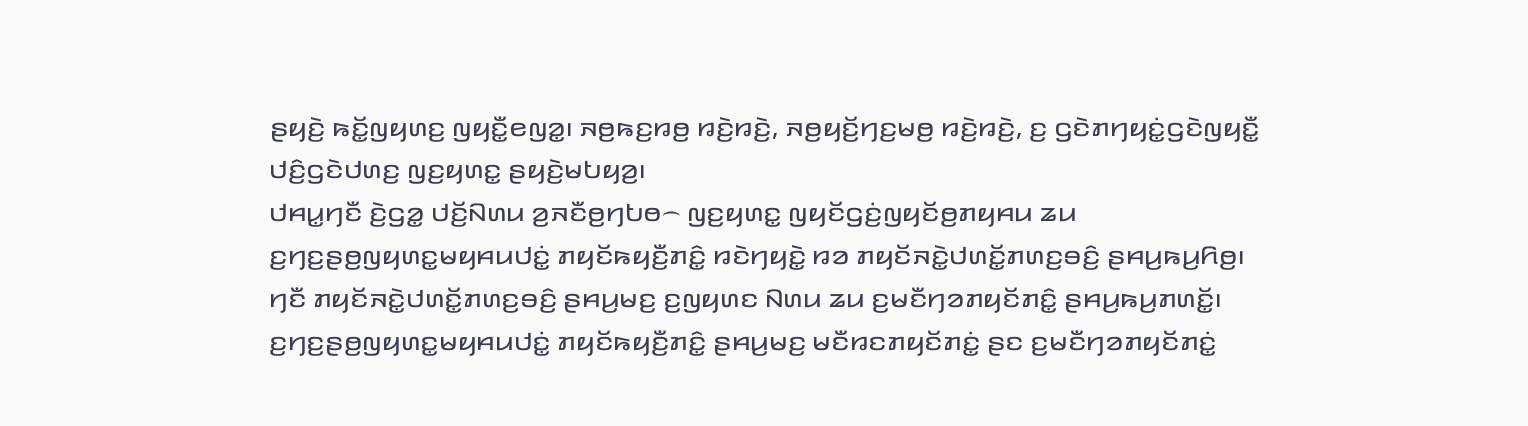ꤔꤟꤢꤧ꤬ ꤒꤢꤩ꤭ꤜꤟꤛꤢ꤬ ꤜꤟꤢꤪ꤭ꤕꤜꤤ꤭꤯ ꤏꤥ꤬ꤒꤢ꤬ꤙꤥ꤬ ꤙꤢꤧ꤬ꤙꤢꤧ꤬, ꤏꤥ꤬ꤟꤢꤩ꤬ꤚꤢ꤬ꤗꤥ꤬ ꤙꤢꤧ꤬ꤙꤢꤧ꤬, ꤢ꤬ ꤞꤢꤧꤊꤚꤟꤢꤦ꤭ꤞꤢꤧꤜꤟꤢꤪ꤭ ꤓꤢꤨ꤬ꤞꤢꤧꤓꤛꤢ꤬ ꤜꤢ꤬ꤟꤛꤢ꤭ ꤔꤟꤢꤧ꤬ꤗꤝꤟꤤ꤬꤯
ꤓꤌꤣ꤭ꤚꤢꤪ ꤢꤧ꤬ꤞꤤ꤭ ꤓꤢꤩ꤬ꤡꤛꤣ ꤤ꤬ꤏꤢꤪꤥ꤬ꤚꤝꤥ꤮ ꤜꤢ꤬ꤟꤛꤢ꤭ ꤜꤟꤢꤩꤞꤢꤦ꤬ꤜꤟꤢꤩꤥ꤬ꤊꤟꤌꤣ ꤘꤣ ꤢ꤬ꤚꤢ꤬ꤔꤥ꤬ꤜꤟꤛꤢ꤭ꤗꤟꤌꤣꤓꤢꤦ꤭ ꤊꤟꤢꤩꤒꤟꤢꤪ꤬ꤊꤢꤨ꤭ ꤙꤢꤧꤚꤟꤢꤧ꤭ ꤙꤤ ꤊꤟꤢꤩꤏꤢꤧ꤭ꤓꤛꤢꤩ꤭ꤊꤛꤢ꤬ꤋꤢꤨ꤬ ꤔꤌꤣ꤬ꤒꤣ꤬ꤖꤥ꤬꤯ ꤚꤢꤪ ꤊꤟꤢꤩꤏꤢꤧ꤭ꤓꤛꤢꤩ꤭ꤊꤛꤢ꤬ꤋꤢꤨ꤬ ꤔꤌꤣ꤬ꤗꤢ꤬ ꤢ꤬ꤜꤟꤛꤢ ꤡꤛꤣ ꤘꤣ ꤢ꤬ꤗꤢꤪꤚꤤꤊꤟꤢꤩꤊꤢꤨ꤭ ꤔꤌꤣ꤬ꤒꤣ꤬ꤊꤛꤢꤩ꤭꤯ ꤢ꤬ꤚꤢ꤬ꤔꤥ꤬ꤜꤟꤛꤢ꤭ꤗꤟꤌꤣꤓꤢꤦ꤭ ꤊꤟꤢꤩꤒꤟꤢꤪ꤬ꤊꤢꤨ꤭ ꤔꤌꤣ꤬ꤗꤢ꤬ ꤗꤢꤪꤙꤢꤊꤟꤢꤩꤊꤢꤦ꤭ ꤔꤢ ꤢ꤬ꤗꤢꤪꤚꤤꤊꤟꤢꤩꤊꤢꤦ꤭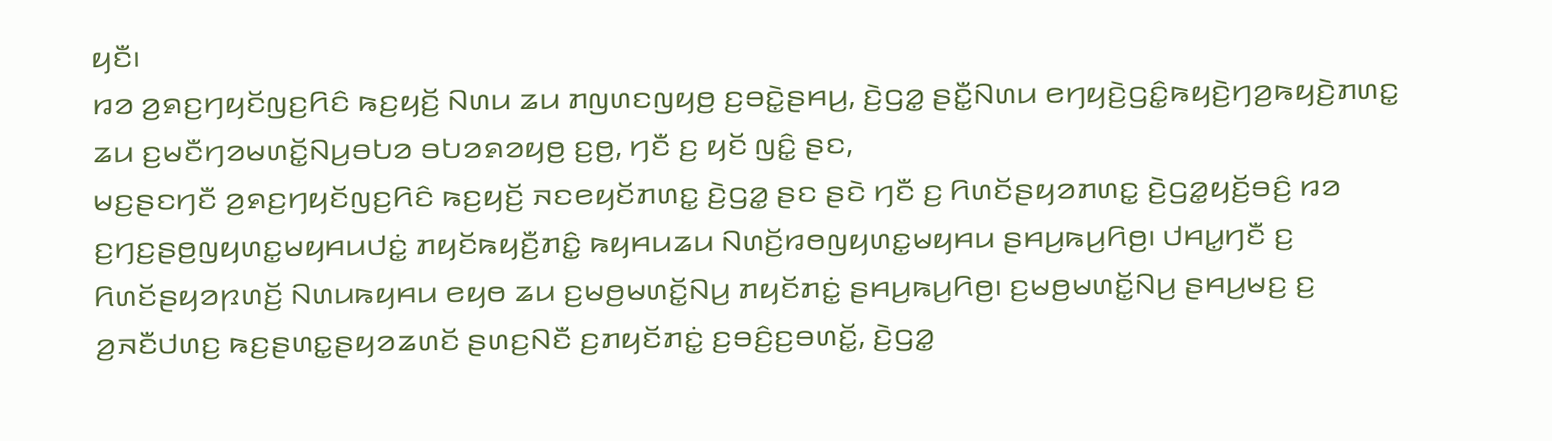ꤟꤢꤪ꤯
ꤙꤤ ꤤ꤬ꤎꤢ꤬ꤚꤟꤢꤩꤜꤢ꤬ꤖꤢꤨ ꤒꤢ꤬ꤟꤢꤩ꤬ ꤡꤛꤣ ꤘꤣ ꤊꤜꤛꤢꤜꤟꤥ꤬ ꤢ꤬ꤋꤢꤧ꤭ꤔꤌꤣ꤬, ꤢꤧ꤬ꤞꤤ꤭ ꤔꤢꤪ꤭ꤡꤛꤣ ꤕꤚꤟꤢꤧ꤬ꤞꤢꤨ꤭ꤒꤟꤢꤧ꤬ꤚꤤ꤬ꤒꤟꤢꤧ꤬ꤊꤛꤢ꤭ ꤘꤣ ꤢ꤬ꤗꤢꤪꤚꤤꤗꤛꤢꤩ꤭ꤡꤣ꤬ꤋꤝꤤ ꤋꤝꤤꤎꤤꤟꤥ꤬ ꤢ꤬ꤥ꤬, ꤚꤢꤪ ꤢ꤬ ꤟꤢꤩ ꤜꤢꤨ꤭ ꤔꤢ,
ꤗꤢ꤬ꤔꤢꤚꤢꤪ ꤤ꤬ꤎꤢ꤬ꤚꤟꤢꤩꤜꤢ꤬ꤖꤢꤨ ꤒꤢ꤬ꤟꤢꤩ꤬ ꤏꤢꤕꤟꤢꤩꤊꤛꤢ꤭ ꤢꤧ꤬ꤞꤤ꤭ ꤔꤢ ꤔꤢꤧ ꤚꤢꤪ ꤢ꤬ ꤖꤛꤢꤩꤔꤟꤤꤊꤛꤢ꤭ ꤢꤧ꤬ꤞꤤ꤭ꤟꤢꤩ꤬ꤋꤢꤨ꤬ ꤙꤤ ꤢ꤬ꤚꤢ꤬ꤔꤥ꤬ꤜꤟꤛꤢ꤭ꤗꤟꤌꤣꤓꤢꤦ꤭ ꤊꤟꤢꤩꤒꤟꤢꤪ꤬ꤊꤢꤨ꤭ ꤒꤟꤌꤣꤘꤣ ꤡꤛꤢꤩ꤬ꤙꤥꤜꤟꤛꤢ꤭ꤗꤟꤌꤣ ꤔꤌꤣ꤬ꤒꤣ꤬ꤖꤥ꤬꤯ ꤓꤌꤣ꤭ꤚꤢꤪ ꤢ꤬ ꤖꤛꤢꤩꤔꤟꤤꤐꤛꤢꤩ꤬ ꤡꤛꤣꤒꤟꤌꤣ ꤕꤟꤥ ꤘꤣ ꤢ꤬ꤗꤥ꤬ꤗꤛꤢꤩ꤭ꤡꤣ꤬ ꤊꤟꤢꤩꤊꤢꤦ꤭ ꤔꤌꤣ꤬ꤒꤣ꤬ꤖꤥ꤬꤯ ꤢ꤬ꤗꤥ꤬ꤗꤛꤢꤩ꤭ꤡꤣ꤬ ꤔꤌꤣ꤬ꤗꤢ꤬ ꤢ꤬ ꤤ꤬ꤏꤢꤪꤓꤛꤢ꤬ ꤒꤢ꤬ꤔꤛꤢ꤭ꤔꤟꤤꤘꤛꤢꤩ ꤔꤛꤢ꤬ꤡꤢꤪ ꤢ꤬ꤊꤟꤢꤩꤊꤢꤦ꤭ ꤢ꤬ꤋꤢꤨ꤬ꤢ꤬ꤋꤛꤢꤩ꤭, ꤢꤧ꤬ꤞꤤ꤭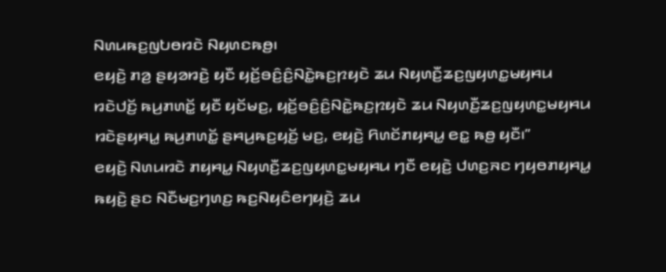ꤡꤛꤣꤒꤢ꤬ꤜꤝꤥꤙꤢꤧ ꤡꤟꤛꤢꤒꤥ꤬꤯
ꤕꤟꤢꤧ꤬ ꤊꤤ꤬ ꤔꤟꤤꤙꤢꤧ꤬ ꤟꤢꤪ ꤟꤢꤩ꤬ꤋꤢꤨ꤬ꤢꤨ꤬ꤡꤢꤧ꤭ꤒꤢ꤬ꤐꤟꤢꤧ ꤘꤣ ꤡꤟꤛꤢꤪ꤬ꤘꤢ꤬ꤜꤟꤛꤢ꤭ꤗꤟꤌꤣ ꤙꤢꤧꤓꤢꤩ꤬ ꤒꤣ꤬ꤊꤛꤢꤩ꤭ ꤟꤢꤪ ꤟꤢꤩꤗꤢ꤬, ꤟꤢꤩ꤬ꤋꤢꤨ꤬ꤢꤨ꤬ꤡꤢꤧ꤭ꤒꤢ꤬ꤐꤟꤢꤧ ꤘꤣ ꤡꤟꤛꤢꤪ꤬ꤘꤢ꤬ꤜꤟꤛꤢ꤭ꤗꤟꤌꤣ ꤙꤢꤧꤔꤟꤌꤣ꤭ ꤒꤣ꤬ꤊꤛꤢꤩ꤭ ꤔꤌꤣ꤬ꤒꤢ꤬ꤟꤢꤩ꤬ ꤗꤢ꤬, ꤕꤟꤢꤧ꤬ ꤖꤛꤢꤩꤊꤟꤌꤣ꤭ ꤕꤢ꤭ ꤒꤥ꤬ ꤟꤢꤪ꤯”
ꤕꤟꤢꤧ꤬ ꤡꤛꤣꤙꤢꤧ ꤊꤟꤌꤣ꤭ ꤡꤟꤛꤢꤪ꤬ꤘꤢ꤬ꤜꤟꤛꤢ꤭ꤗꤟꤌꤣ ꤚꤢꤪ ꤕꤟꤢꤧ꤬ ꤓꤛꤢ꤬ꤏꤢ ꤚꤟꤥꤊꤟꤌꤣ꤭ ꤒꤟꤢꤧ꤬ ꤔꤢ ꤡꤢꤪꤗꤢ꤬ꤚꤛꤢ꤬ ꤒꤢ꤬ꤡꤟꤢꤨꤕꤚꤟꤢꤧ꤬ ꤘꤣ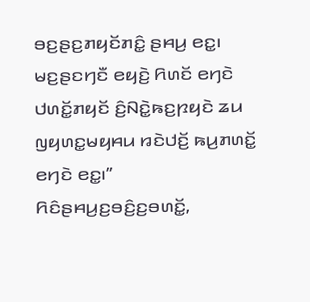ꤋꤢ꤬ꤔꤢ꤬ꤊꤟꤢꤩꤊꤢꤨ꤭ ꤔꤌꤣ꤬ ꤕꤢ꤭꤯ ꤗꤢ꤬ꤔꤢꤚꤢꤪ ꤕꤟꤢꤧ꤬ ꤖꤛꤢꤩ ꤕꤚꤢꤧ ꤓꤛꤢꤩ꤭ꤊꤟꤢꤩ ꤢꤨ꤬ꤡꤢꤧ꤭ꤒꤢ꤬ꤐꤟꤢꤧ ꤘꤣ ꤜꤟꤛꤢ꤭ꤗꤟꤌꤣ ꤙꤢꤧꤓꤢꤩ꤬ ꤒꤣ꤬ꤊꤛꤢꤩ꤭ ꤕꤚꤢꤧ ꤕꤢ꤭꤯”
ꤖꤢꤨꤔꤌꤣ꤬ꤢ꤬ꤋꤢꤨ꤬ꤢ꤬ꤋꤛꤢꤩ꤭,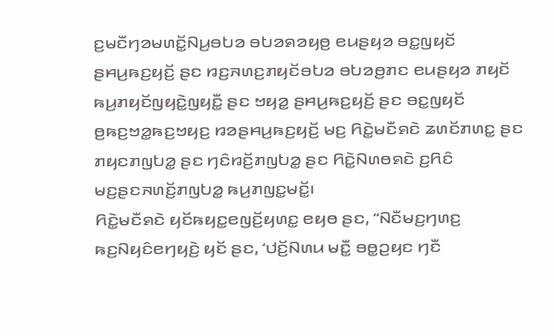ꤢ꤬ꤗꤢꤪꤚꤤꤗꤛꤢꤩ꤭ꤡꤣ꤬ꤋꤝꤤ ꤋꤝꤤꤎꤤꤟꤥ꤬ ꤕꤣꤔꤟꤤ ꤋꤢ꤭ꤜꤟꤢꤩ ꤔꤌꤣ꤬ꤒꤢ꤬ꤟꤢꤩ꤬ ꤔꤢ ꤙꤢ꤬ꤏꤛꤢ꤬ꤊꤟꤢꤩꤋꤝꤤ ꤋꤝꤤꤥ꤬ꤊꤢ ꤕꤣꤔꤟꤤ ꤊꤟꤢꤩ ꤒꤣ꤬ꤊꤟꤢꤩꤜꤟꤢꤧ꤭ꤜꤟꤢꤪ꤭ ꤔꤢ ꤠꤟꤤ꤭ ꤔꤌꤣ꤬ꤒꤢ꤬ꤟꤢꤩ꤬ ꤔꤢ ꤋꤢ꤭ꤜꤟꤢꤩ ꤥ꤬ꤒꤢ꤬ꤠꤤ꤭ꤒꤢ꤬ꤠꤟꤢ꤬ ꤙꤤꤔꤌꤣ꤬ꤒꤢ꤬ꤟꤢꤩ꤬ ꤗꤢ꤬ ꤖꤢꤧ꤭ꤗꤢꤪꤎꤢꤧ ꤘꤛꤢꤩꤊꤛꤢ꤭ ꤔꤢ ꤊꤟꤢꤊꤜꤝꤤ꤭ ꤔꤢ ꤚꤢꤨꤙꤢꤩ꤬ꤊꤜꤝꤤ꤭ ꤔꤢ ꤖꤢꤧ꤭ꤡꤛꤥꤎꤢꤧ ꤢ꤬ꤖꤢꤨ ꤗꤢ꤬ꤔꤢꤏꤛꤢꤩ꤬ꤊꤜꤝꤤ꤭ ꤒꤣ꤬ꤊꤜꤢ꤭ꤗꤢꤩ꤭꤯
ꤖꤢꤧ꤭ꤗꤢꤪꤎꤢꤧ ꤟꤢꤩꤒꤟꤢ꤭ꤕꤜꤢꤩ꤬ꤟꤛꤢ꤭ ꤕꤟꤥ ꤔꤢ, “ꤡꤢꤪꤗꤢ꤬ꤚꤛꤢ꤬ ꤒꤢ꤬ꤡꤟꤢꤨꤕꤚꤟꤢꤧ꤬ ꤟꤢꤩ ꤔꤢ, ‘ꤓꤢꤩ꤬ꤡꤛꤣ ꤗꤢꤪ꤭ ꤋꤥ꤭ꤑꤟꤢ ꤚꤢꤪ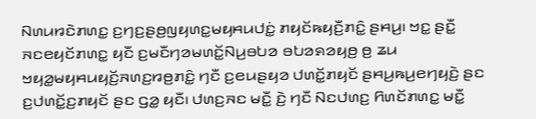ꤡꤛꤣꤙꤢꤧꤊꤛꤢ꤭ ꤢ꤬ꤚꤢ꤬ꤔꤥ꤬ꤜꤟꤛꤢ꤭ꤗꤟꤌꤣꤓꤢꤦ꤭ ꤊꤟꤢꤩꤒꤟꤢꤪ꤬ꤊꤢꤨ꤭ ꤔꤌꤣ꤬꤯ ꤠꤢ꤭ ꤔꤢꤪ꤭ ꤏꤢꤕꤟꤢꤩꤊꤛꤢ꤭ ꤟꤢꤪ ꤢ꤬ꤗꤢꤪꤚꤤꤗꤛꤢꤩ꤭ꤡꤣ꤬ꤋꤝꤤ ꤋꤝꤤꤎꤤꤟꤥ꤬ ꤥ꤬ ꤘꤣ ꤠꤟꤤ꤭ꤗꤟꤌꤣꤟꤢꤩ꤬ꤏꤛꤢ꤬ꤙꤥ꤬ꤊꤢꤨ꤭ ꤚꤢꤪ ꤢ꤬ꤕꤣꤔꤟꤤ ꤓꤛꤢꤩ꤭ꤊꤟꤢꤩ ꤔꤌꤣ꤬ꤒꤣ꤬ꤕꤚꤟꤢꤧ꤬ ꤔꤢ ꤢ꤬ꤓꤛꤢꤩ꤭ꤢ꤬ꤊꤟꤢꤩ ꤔꤢ ꤞꤤ꤭ ꤟꤢꤪ꤯ ꤓꤛꤢ꤬ꤏꤢ ꤗꤢꤪ꤭ ꤢꤧ꤬ ꤚꤢꤪ ꤡꤢꤓꤛꤢ꤬ ꤖꤛꤢꤩꤊꤛꤢ꤭ ꤗꤢꤪ꤭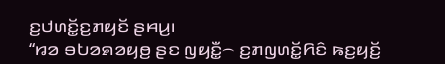ꤢ꤬ꤓꤛꤢꤩ꤭ꤢ꤬ꤊꤟꤢꤩ ꤔꤌꤣ꤬꤯
“ꤙꤤ ꤋꤝꤤꤎꤤꤟꤥ꤬ ꤔꤢ ꤜꤟꤢꤪ꤭꤮ ꤢ꤬ꤊꤜꤛꤢꤩ꤭ꤖꤢꤨ ꤒꤢ꤬ꤟꤢꤩ꤬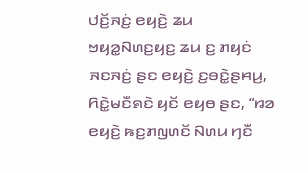ꤓꤢꤩ꤬ꤏꤢꤦ꤬ ꤕꤟꤢꤧ꤬ ꤘꤣ ꤠꤟꤤ꤭ꤡꤛꤢ꤬ꤟꤢ꤬ ꤘꤣ ꤢ꤬ ꤊꤟꤢꤦ ꤏꤢꤏꤢꤦ꤬ ꤔꤢ ꤕꤟꤢꤧ꤬ ꤢ꤬ꤋꤢꤧ꤭ꤔꤌꤣ꤬,
ꤖꤢꤧ꤭ꤗꤢꤪꤎꤢꤧ ꤟꤢꤩ ꤕꤟꤥ ꤔꤢ, “ꤙꤤ ꤕꤟꤢꤧ꤬ ꤒꤢ꤬ꤊꤜꤛꤢꤩ ꤡꤛꤣ ꤚꤢꤪ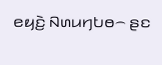ꤕꤟꤢꤧ꤬ ꤡꤛꤣꤚꤝꤥ꤮ ꤔꤢ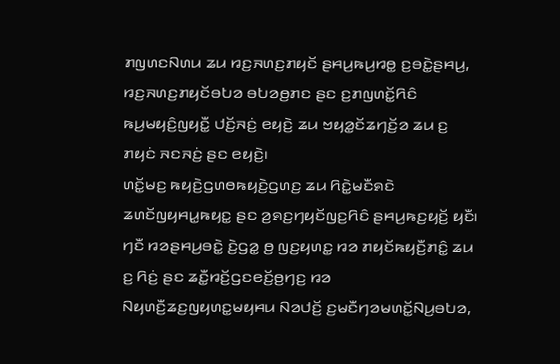ꤊꤜꤛꤢꤡꤛꤣ ꤘꤣ ꤙꤢ꤬ꤏꤛꤢ꤬ꤊꤟꤢꤩ ꤔꤌꤣ꤬ꤒꤣ꤬ꤙꤥ꤭ ꤢ꤬ꤋꤢꤧ꤭ꤔꤌꤣ꤬, ꤙꤢ꤬ꤏꤛꤢ꤬ꤊꤟꤢꤩꤋꤝꤤ ꤋꤝꤤꤥ꤬ꤊꤢ ꤔꤢ ꤢ꤬ꤊꤜꤛꤢꤩ꤭ꤖꤢꤨ ꤒꤣ꤬ꤗꤟꤢꤨ꤬ꤜꤟꤢꤪ꤭ ꤓꤢꤩ꤬ꤏꤢꤦ꤬ ꤕꤟꤢꤧ꤬ ꤘꤣ ꤠꤟꤤ꤭ꤢꤩꤘꤚꤢꤩ꤬ꤤ ꤘꤣ ꤢ꤬ ꤊꤟꤢꤦ ꤏꤢꤏꤢꤦ꤬ ꤔꤢ ꤕꤟꤢꤧ꤬꤯
ꤛꤢꤩ꤭ꤗꤢ꤬ ꤒꤟꤢꤧ꤬ꤞꤛꤥꤒꤟꤢꤧ꤬ꤞꤛꤢ꤬ ꤘꤣ ꤖꤢꤧ꤭ꤗꤢꤪꤎꤢꤧ ꤘꤛꤢꤩꤜꤟꤌꤣ꤭ꤒꤟꤢ꤭ ꤔꤢ ꤤ꤬ꤎꤢ꤬ꤚꤟꤢꤩꤜꤢ꤬ꤖꤢꤨ ꤔꤌꤣ꤬ꤒꤢ꤬ꤟꤢꤩ꤬ ꤟꤢꤪ꤯
ꤚꤢꤪ ꤙꤤꤔꤌꤣ꤬ꤋꤢꤧ꤭ ꤢꤧ꤬ꤞꤤ꤭ ꤥ꤬ ꤜꤢ꤬ꤟꤛꤢ꤭ ꤙꤤ ꤊꤟꤢꤩꤒꤟꤢꤪ꤬ꤊꤢꤨ꤭ ꤘꤣ ꤢ꤬ ꤖꤢꤦ꤬ ꤔꤢ ꤘꤢꤪ꤭ꤙꤢꤩ꤬ꤞꤢꤕꤢꤩ꤬ꤥ꤬ꤚꤢ꤬ ꤙꤤ ꤡꤟꤛꤢꤪ꤬ꤘꤢ꤬ꤜꤟꤛꤢ꤭ꤗꤟꤌꤣ ꤡꤤꤓꤢꤩ꤬ ꤢ꤬ꤗꤢꤪꤚꤤꤗꤛꤢꤩ꤭ꤡꤣ꤬ꤋꤝꤤ,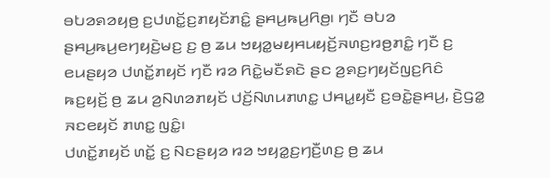ꤋꤝꤤꤎꤤꤟꤥ꤬ ꤢ꤬ꤓꤛꤢꤩ꤭ꤢ꤬ꤊꤟꤢꤩꤊꤢꤨ꤭ ꤔꤌꤣ꤬ꤒꤣ꤬ꤖꤥ꤬꤯ ꤚꤢꤪ ꤋꤝꤤ ꤔꤌꤣ꤬ꤒꤣ꤬ꤕꤚꤟꤢꤧ꤬ꤗꤢ꤬ ꤢ꤬ ꤥ꤬ ꤘꤣ ꤠꤟꤤ꤭ꤗꤟꤌꤣꤟꤢꤩ꤬ꤏꤛꤢ꤬ꤙꤥ꤬ꤊꤢꤨ꤭ ꤚꤢꤪ ꤢ꤬ ꤕꤣꤔꤟꤤ ꤓꤛꤢꤩ꤭ꤊꤟꤢꤩ ꤚꤢꤪ ꤙꤤ ꤖꤢꤧ꤭ꤗꤢꤪꤎꤢꤧ ꤔꤢ ꤤ꤬ꤎꤢ꤬ꤚꤟꤢꤩꤜꤢ꤬ꤖꤢꤨ ꤒꤢ꤬ꤟꤢꤩ꤬ ꤥ꤬ ꤘꤣ ꤤ꤬ꤡꤛꤤꤊꤟꤢꤩ ꤓꤢꤩ꤬ꤡꤛꤣꤊꤛꤢ꤭ ꤓꤌꤣ꤭ꤟꤢꤪ ꤢ꤬ꤋꤢꤧ꤭ꤔꤌꤣ꤬, ꤢꤧ꤬ꤞꤤ꤭ ꤏꤢꤕꤟꤢꤩ ꤊꤛꤢ꤭ ꤜꤢꤨ꤭꤯
ꤓꤛꤢꤩ꤭ꤊꤟꤢꤩ ꤛꤢꤩ꤭ ꤢ꤬ ꤡꤢꤔꤟꤤ ꤙꤤ ꤠꤟꤤ꤭ꤢ꤬ꤚꤢꤪ꤬ꤛꤢ꤬ ꤥ꤬ ꤘꤣ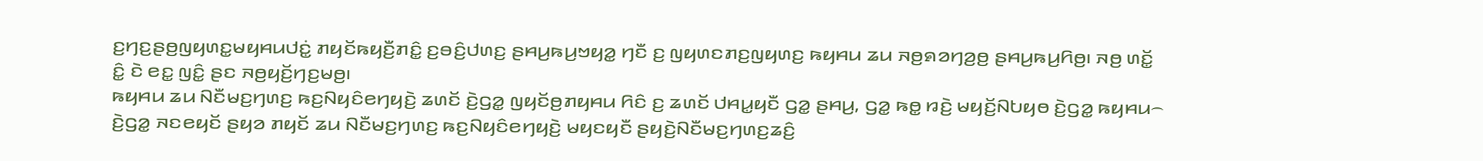ꤢ꤬ꤚꤢ꤬ꤔꤥ꤬ꤜꤟꤛꤢ꤭ꤗꤟꤌꤣꤓꤢꤦ꤭ ꤊꤟꤢꤩꤒꤟꤢꤪ꤬ꤊꤢꤨ꤭ ꤢ꤬ꤋꤢꤨ꤬ꤓꤛꤢ꤬ ꤔꤌꤣ꤬ꤒꤣ꤬ꤠꤟꤤ꤭ ꤚꤢꤪ ꤢ꤬ ꤜꤟꤛꤢꤊꤢ꤬ꤜꤟꤛꤢ꤬ ꤒꤟꤌꤣ ꤘꤣ ꤏꤥ꤬ꤎꤤꤚꤤ꤬ꤥ꤬ ꤔꤌꤣ꤬ꤒꤣ꤬ꤖꤥ꤬꤯ ꤏꤥ꤬ ꤛꤢꤩ꤭ ꤢꤨ꤭ ꤢꤧ ꤕꤢ꤭ ꤜꤢꤨ꤭ ꤔꤢ ꤏꤥ꤬ꤟꤢꤩ꤬ꤚꤢ꤬ꤗꤥ꤬꤯
ꤒꤟꤌꤣ ꤘꤣ ꤡꤢꤪꤗꤢ꤬ꤚꤛꤢ꤬ ꤒꤢ꤬ꤡꤟꤢꤨꤕꤚꤟꤢꤧ꤬ ꤘꤛꤢꤩ ꤢꤧ꤬ꤞꤤ꤭ ꤜꤟꤢꤩꤥ꤬ꤊꤟꤌꤣ ꤖꤢꤨ ꤢ꤬ ꤘꤛꤢꤩ ꤓꤌꤣ꤭ꤟꤢꤪ ꤞꤤ꤭ ꤔꤌꤣ꤬, ꤞꤤ꤭ ꤒꤥ꤭ ꤙꤢꤧ꤬ ꤗꤟꤢꤩ꤬ꤡꤝꤟꤥ ꤢꤧ꤬ꤞꤤ꤭ ꤒꤟꤌꤣ꤮ ꤢꤧ꤬ꤞꤤ꤭ ꤏꤢꤕꤟꤢꤩ ꤔꤟꤤ ꤊꤟꤢꤩ ꤘꤣ ꤡꤢꤪꤗꤢ꤬ꤚꤛꤢ꤬ ꤒꤢ꤬ꤡꤟꤢꤨꤕꤚꤟꤢꤧ꤬ ꤗꤟꤢꤟꤢꤪ ꤔꤟꤢꤧ꤬ꤡꤢꤪꤗꤢ꤬ꤚꤛꤢ꤬ꤘꤢꤨ꤬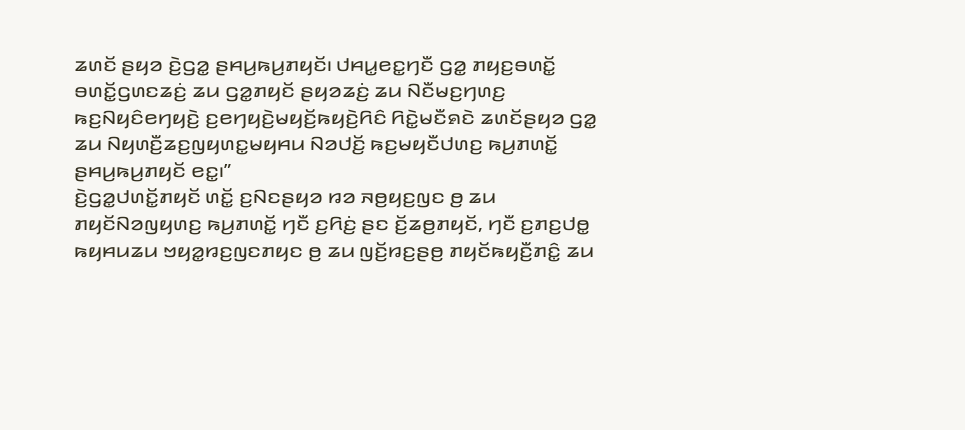ꤘꤛꤢꤩ ꤔꤟꤤ ꤢꤧ꤬ꤞꤤ꤭ ꤔꤌꤣ꤬ꤒꤣ꤬ꤊꤟꤢꤩ꤯ ꤓꤌꤣ꤭ꤕꤢ꤭ꤚꤢꤪ ꤞꤤ꤭ ꤊꤟꤢ꤬ꤋꤛꤢꤩ꤭ ꤋꤛꤢꤩ꤭ꤞꤛꤢꤘꤢꤦ꤬ ꤘꤣ ꤞꤤ꤭ꤊꤟꤢꤩ ꤔꤟꤤꤘꤢꤦ꤬ ꤘꤣ ꤡꤢꤪꤗꤢ꤬ꤚꤛꤢ꤬ ꤒꤢ꤬ꤡꤟꤢꤨꤕꤚꤟꤢꤧ꤬ ꤢ꤬ꤕꤚꤟꤢꤧ꤬ꤗꤟꤢꤩ꤬ꤒꤟꤢꤧ꤬ꤖꤢꤨ ꤖꤢꤧ꤭ꤗꤢꤪꤎꤢꤧ ꤘꤛꤢꤩꤔꤟꤤ ꤞꤤ꤭ ꤘꤣ ꤡꤟꤛꤢꤪ꤬ꤘꤢ꤬ꤜꤟꤛꤢ꤭ꤗꤟꤌꤣ ꤡꤤꤓꤢꤩ꤬ ꤒꤢ꤬ꤗꤟꤢꤪꤓꤛꤢ꤬ ꤒꤣ꤬ꤊꤛꤢꤩ꤭ ꤔꤌꤣ꤬ꤒꤣ꤬ꤊꤟꤢꤩ ꤕꤢ꤭꤯”
ꤢꤧ꤬ꤞꤤ꤭ꤓꤛꤢꤩ꤭ꤊꤟꤢꤩ ꤛꤢꤩ꤭ ꤢ꤬ꤡꤢꤔꤟꤤ ꤙꤤ ꤏꤥ꤬ꤟꤢ꤬ꤜꤢ ꤥ꤬ ꤘꤣ ꤊꤟꤢꤩꤡꤤꤜꤟꤛꤢ꤬ ꤒꤣ꤬ꤊꤛꤢꤩ꤭ ꤚꤢꤪ ꤢ꤬ꤖꤢꤦ꤬ ꤔꤢ ꤢꤩ꤬ꤘꤥ꤬ꤊꤟꤢꤩ, ꤚꤢꤪ ꤢ꤬ꤊꤢ꤬ꤓꤥ꤭ ꤒꤟꤌꤣꤘꤣ ꤠꤟꤤ꤭ꤙꤢ꤬ꤜꤢꤊꤟꤢ ꤥ꤬ ꤘꤣ ꤜꤢꤩ꤬ꤙꤢ꤬ꤔꤥ꤬ ꤊꤟꤢꤩꤒꤟꤢꤪ꤬ꤊꤢꤨ꤭ ꤘꤣ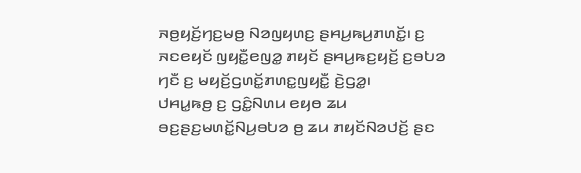ꤏꤥ꤬ꤟꤢꤩ꤬ꤚꤢ꤬ꤗꤥ꤬ ꤡꤤꤜꤟꤛꤢ꤬ ꤔꤌꤣ꤬ꤒꤣ꤬ꤊꤛꤢꤩ꤭꤯ ꤢ꤬ ꤏꤢꤕꤟꤢꤩ ꤜꤟꤢꤪ꤭ꤕꤜꤤ꤭ ꤊꤟꤢꤩ ꤔꤌꤣ꤬ꤒꤢ꤬ꤟꤢꤩ꤬ ꤢ꤬ꤋꤝꤤ ꤚꤢꤪ ꤢ꤬ ꤗꤟꤢꤩ꤬ꤞꤛꤢꤩ꤭ꤊꤛꤢ꤭ꤜꤟꤢꤪ꤭ ꤢꤧ꤬ꤞꤤ꤭꤯
ꤓꤌꤣ꤭ꤒꤥ꤬ ꤢ꤬ ꤞꤢꤨ꤭ꤡꤛꤣ ꤕꤟꤥ ꤘꤣ ꤋꤢ꤬ꤔꤢ꤬ꤗꤛꤢꤩ꤭ꤡꤣ꤬ꤋꤝꤤ ꤥ꤬ ꤘꤣ ꤊꤟꤢꤩꤡꤤꤓꤢꤩ꤬ ꤔꤢ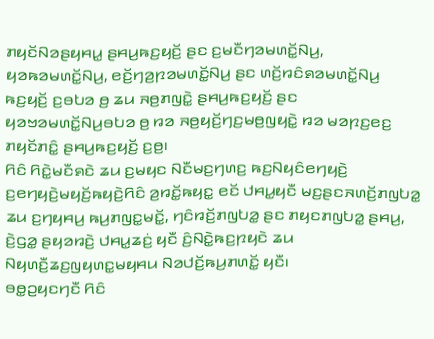ꤊꤟꤢꤩꤡꤤꤔꤟꤌꤣ꤭ ꤔꤌꤣ꤬ꤒꤢ꤬ꤟꤢꤩ꤬ ꤔꤢ ꤢ꤬ꤗꤢꤪꤚꤤꤗꤛꤢꤩ꤭ꤡꤣ꤬, ꤟꤤꤒꤤꤗꤛꤢꤩ꤭ꤡꤣ꤬, ꤕꤢꤩ꤬ꤚꤤ꤬ꤐꤤꤗꤛꤢꤩ꤭ꤡꤣ꤬ ꤔꤢ ꤛꤢꤩ꤬ꤙꤢꤨꤎꤤꤗꤛꤢꤩ꤭ꤡꤣ꤬ ꤒꤢ꤬ꤟꤢꤩ꤬ ꤢ꤬ꤋꤝꤤ ꤥ꤬ ꤘꤣ ꤏꤥ꤬ꤊꤜꤢꤧ꤭ ꤔꤌꤣ꤬ꤒꤢ꤬ꤟꤢꤩ꤬ ꤔꤢ ꤟꤤꤠꤤꤗꤛꤢꤩ꤭ꤡꤣ꤬ꤋꤝꤤ ꤥ꤬ ꤙꤤ ꤏꤥ꤬ꤟꤢꤩ꤬ꤚꤢ꤬ꤗꤥ꤬ꤜꤟꤢꤧ꤭ ꤙꤤ ꤗꤤꤐꤢ꤬ꤕꤢ꤬ ꤊꤟꤢꤩꤊꤢꤨ꤭ ꤔꤌꤣ꤬ꤒꤢ꤬ꤟꤢꤩ꤬ ꤢ꤬ꤥ꤬꤯
ꤖꤢꤨ ꤖꤢꤧ꤭ꤗꤢꤪꤎꤢꤧ ꤘꤣ ꤢ꤬ꤗꤟꤢ ꤡꤢꤪꤗꤢ꤬ꤚꤛꤢ꤬ ꤒꤢ꤬ꤡꤟꤢꤨꤕꤚꤟꤢꤧ꤬ ꤢ꤬ꤕꤚꤟꤢꤧ꤬ꤗꤟꤢꤩ꤬ꤒꤟꤢꤧ꤬ꤖꤢꤨ ꤤ꤬ꤙꤢꤩ꤭ꤒꤟꤢ꤭ ꤕꤢꤩ ꤓꤌꤣ꤭ꤟꤢꤪ ꤗꤢ꤬ꤔꤢꤏꤛꤢꤩ꤬ꤊꤜꤝꤤ꤭ ꤘꤣ ꤢ꤬ꤚꤟꤌꤣ꤬ ꤒꤣ꤬ꤊꤜꤢ꤭ꤗꤢꤩ꤭, ꤚꤢꤨꤙꤢꤩ꤬ꤊꤜꤝꤤ꤭ ꤔꤢ ꤊꤟꤢꤊꤜꤝꤤ꤭ ꤔꤌꤣ꤬, ꤢꤧ꤬ꤞꤤ꤭ ꤔꤟꤤꤙꤢꤧ꤬ ꤓꤌꤣ꤭ꤘꤢꤦ꤬ ꤟꤢꤪ ꤢꤨ꤬ꤡꤢꤧ꤭ꤒꤢ꤬ꤐꤟꤢꤧ ꤘꤣ ꤡꤟꤛꤢꤪ꤬ꤘꤢ꤬ꤜꤟꤛꤢ꤭ꤗꤟꤌꤣ ꤡꤤꤓꤢꤩ꤬ꤒꤣ꤬ꤊꤛꤢꤩ꤭ ꤟꤢꤪ꤯
ꤋꤥ꤭ꤑꤟꤢꤚꤢꤪ ꤖꤢꤨ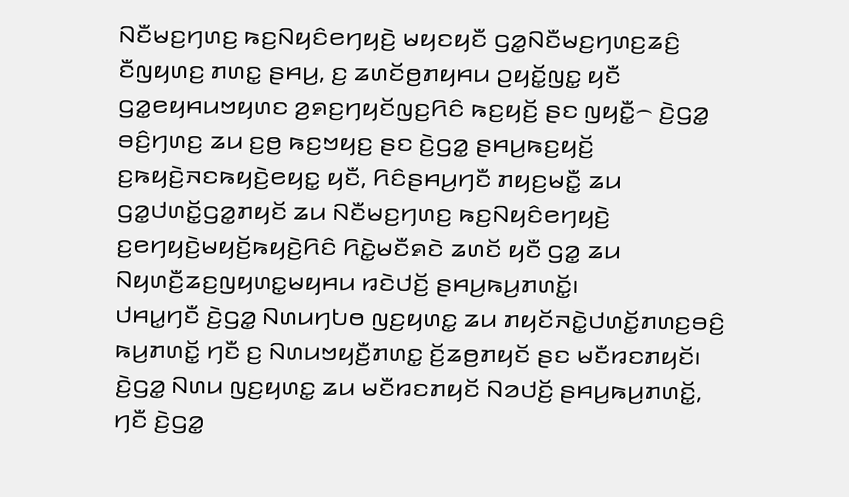ꤡꤢꤪꤗꤢ꤬ꤚꤛꤢ꤬ ꤒꤢ꤬ꤡꤟꤢꤨꤕꤚꤟꤢꤧ꤬ ꤗꤟꤢꤟꤢꤪ ꤞꤤ꤭ꤡꤢꤪꤗꤢ꤬ꤚꤛꤢ꤬ꤘꤢꤨ꤬ ꤢꤪꤜꤟꤛꤢ꤬ ꤊꤛꤢ꤭ ꤔꤌꤣ꤬, ꤢ꤬ ꤘꤛꤢꤩꤥ꤬ꤊꤟꤌꤣ ꤑꤟꤢꤩ꤭ꤜꤢ꤭ ꤟꤢꤪ ꤞꤤ꤭ꤕꤟꤌꤣꤠꤟꤛꤢ ꤤ꤬ꤎꤢ꤬ꤚꤟꤢꤩꤜꤢ꤬ꤖꤢꤨ ꤒꤢ꤬ꤟꤢꤩ꤬ ꤔꤢ ꤜꤟꤢꤪ꤭꤮ ꤢꤧ꤬ꤞꤤ꤭ ꤋꤢꤨ꤬ꤚꤛꤢ꤬ ꤘꤣ ꤢ꤬ꤥ꤬ ꤒꤢ꤬ꤠꤟꤢ꤬ ꤔꤢ ꤢꤧ꤬ꤞꤤ꤭ ꤔꤌꤣ꤬ꤒꤢ꤬ꤟꤢꤩ꤬ ꤢ꤬ꤒꤟꤢꤧ꤬ꤏꤢꤒꤟꤢꤧ꤬ꤕꤟꤢ꤭ ꤟꤢꤪ, ꤖꤢꤨꤔꤌꤣ꤬ꤚꤢꤪ ꤊꤟꤢ꤬ꤗꤢꤪ꤭ ꤘꤣ ꤞꤤ꤭ꤓꤛꤢꤩ꤭ꤞꤤ꤭ꤊꤟꤢꤩ ꤘꤣ ꤡꤢꤪꤗꤢ꤬ꤚꤛꤢ꤬ ꤒꤢ꤬ꤡꤟꤢꤨꤕꤚꤟꤢꤧ꤬ ꤢ꤬ꤕꤚꤟꤢꤧ꤬ꤗꤟꤢꤩ꤬ꤒꤟꤢꤧ꤬ꤖꤢꤨ ꤖꤢꤧ꤭ꤗꤢꤪꤎꤢꤧ ꤘꤛꤢꤩ ꤟꤢꤪ ꤞꤤ꤭ ꤘꤣ ꤡꤟꤛꤢꤪ꤬ꤘꤢ꤬ꤜꤟꤛꤢ꤭ꤗꤟꤌꤣ ꤙꤢꤧꤓꤢꤩ꤬ ꤔꤌꤣ꤬ꤒꤣ꤬ꤊꤛꤢꤩ꤭꤯
ꤓꤌꤣ꤭ꤚꤢꤪ ꤢꤧ꤬ꤞꤤ꤭ ꤡꤛꤣꤚꤝꤥ ꤜꤢ꤬ꤟꤛꤢ꤭ ꤘꤣ ꤊꤟꤢꤩꤏꤢꤧ꤭ꤓꤛꤢꤩ꤭ꤊꤛꤢ꤬ꤋꤢꤨ꤬ ꤒꤣ꤬ꤊꤛꤢꤩ꤭ ꤚꤢꤪ ꤢ꤬ ꤡꤛꤣꤠꤟꤢꤪ꤬ꤊꤛꤢ꤭ ꤢꤩ꤬ꤘꤥ꤬ꤊꤟꤢꤩ ꤔꤢ ꤗꤢꤪꤙꤢꤊꤟꤢꤩ꤯ ꤢꤧ꤬ꤞꤤ꤭ ꤡꤛꤣ ꤜꤢ꤬ꤟꤛꤢ꤭ ꤘꤣ ꤗꤢꤪꤙꤢꤊꤟꤢꤩ ꤡꤤꤓꤢꤩ꤬ ꤔꤌꤣ꤬ꤒꤣ꤬ꤊꤛꤢꤩ꤭, ꤚꤢꤪ ꤢꤧ꤬ꤞꤤ꤭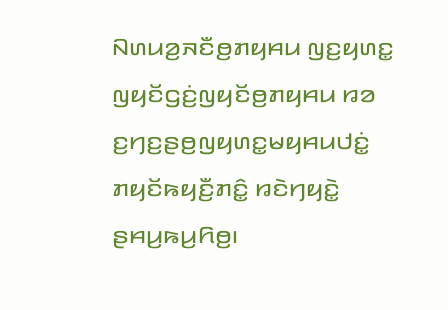ꤡꤛꤣꤤ꤬ꤏꤢꤪꤥ꤬ꤊꤟꤌꤣ ꤜꤢ꤬ꤟꤛꤢ꤭ ꤜꤟꤢꤩꤞꤢꤦ꤬ꤜꤟꤢꤩꤥ꤬ꤊꤟꤌꤣ ꤙꤤ ꤢ꤬ꤚꤢ꤬ꤔꤥ꤬ꤜꤟꤛꤢ꤭ꤗꤟꤌꤣꤓꤢꤦ꤭ ꤊꤟꤢꤩꤒꤟꤢꤪ꤬ꤊꤢꤨ꤭ ꤙꤢꤧꤚꤟꤢꤧ꤭ ꤔꤌꤣ꤬ꤒꤣ꤬ꤖꤥ꤬꤯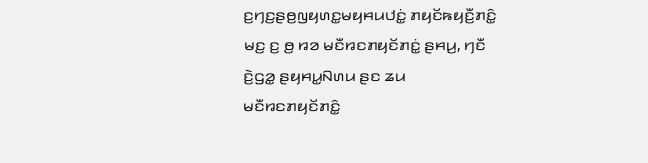ꤢ꤬ꤚꤢ꤬ꤔꤥ꤬ꤜꤟꤛꤢ꤭ꤗꤟꤌꤣꤓꤢꤦ꤭ ꤊꤟꤢꤩꤒꤟꤢꤪ꤬ꤊꤢꤨ꤭ ꤗꤢ꤬ ꤢ꤬ ꤥ꤬ ꤙꤤ ꤗꤢꤪꤙꤢꤊꤟꤢꤩꤊꤢꤦ꤭ ꤔꤌꤣ꤬, ꤚꤢꤪ ꤢꤧ꤬ꤞꤤ꤭ ꤔꤟꤌꤣ꤭ꤡꤛꤣ ꤔꤢ ꤘꤣ ꤗꤢꤪꤙꤢꤊꤟꤢꤩꤊꤢꤨ꤭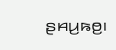ꤔꤌꤣ꤬ꤒꤥ꤬꤯